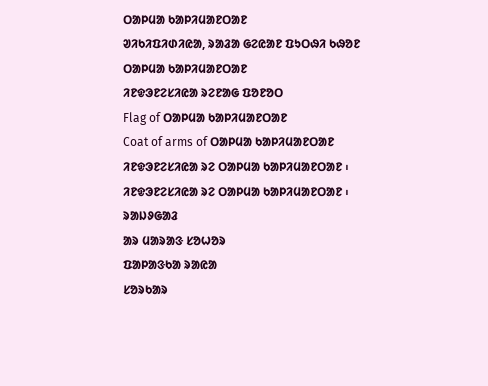ᱛᱟᱞᱢᱟ ᱠᱟᱞᱤᱢᱟᱱᱛᱟᱱ
ᱣᱤᱠᱤᱯᱤᱰᱤᱭᱟ, ᱨᱟᱲᱟ ᱜᱮᱭᱟᱱ ᱯᱩᱛᱷᱤ ᱠᱷᱚᱱ
ᱛᱟᱞᱢᱟ ᱠᱟᱞᱤᱢᱟᱱᱛᱟᱱ
ᱤᱱᱫᱳᱱᱮᱥᱤᱭᱟ ᱨᱮᱱᱟᱜ ᱯᱚᱱᱚᱛ
Flag of ᱛᱟᱞᱢᱟ ᱠᱟᱞᱤᱢᱟᱱᱛᱟᱱ
Coat of arms of ᱛᱟᱞᱢᱟ ᱠᱟᱞᱤᱢᱟᱱᱛᱟᱱ
ᱤᱱᱫᱳᱱᱮᱥᱤᱭᱟ ᱨᱮ ᱛᱟᱞᱢᱟ ᱠᱟᱞᱤᱢᱟᱱᱛᱟᱱ ᱾
ᱤᱱᱫᱳᱱᱮᱥᱤᱭᱟ ᱨᱮ ᱛᱟᱞᱢᱟ ᱠᱟᱞᱤᱢᱟᱱᱛᱟᱱ ᱾
ᱨᱟᱡᱽᱜᱟᱲ
ᱟᱨ ᱢᱟᱨᱟᱝ ᱥᱚᱦᱚᱨ
ᱯᱟᱞᱟᱝᱠᱟ ᱨᱟᱭᱟ
ᱥᱚᱨᱠᱟᱨ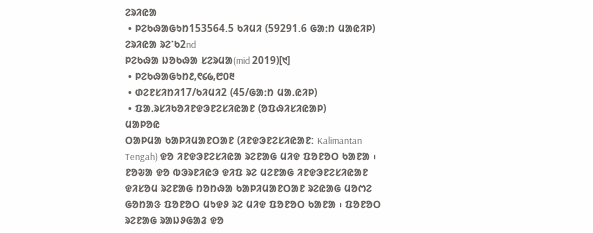ᱮᱨᱤᱭᱟ
 • ᱞᱮᱠᱷᱟᱜᱩᱴ153564.5 ᱠᱤᱢᱤ (59291.6 ᱜᱟᱺᱴ ᱢᱟᱭᱤᱞ)
ᱮᱨᱤᱭᱟ ᱨᱮᱸᱠ2nd
ᱞᱮᱠᱷᱟ ᱡᱚᱠᱷᱟ ᱥᱮᱨᱢᱟ(mid 2019)[᱑]
 • ᱞᱮᱠᱷᱟᱜᱩᱴ᱒,᱖᱔᱙,᱘᱐᱓
 • ᱰᱮᱱᱥᱤᱴᱤ17/ᱠᱤᱢᱤ2 (45/ᱜᱟᱺᱴ ᱢᱟᱹᱭᱤᱞ)
 • ᱯᱟᱹᱨᱥᱤᱠᱚᱤᱱᱫᱳᱱᱮᱥᱤᱭᱟᱱ (ᱚᱯᱷᱤᱥᱤᱭᱟᱞ)
ᱢᱟᱞᱚᱭ
ᱛᱟᱞᱢᱟ ᱠᱟᱞᱤᱢᱟᱱᱛᱟᱱ (ᱤᱱᱫᱳᱱᱮᱥᱤᱭᱟᱱ: Kalimantan Tengah) ᱫᱚ ᱤᱱᱫᱳᱱᱮᱥᱤᱭᱟ ᱨᱮᱱᱟᱜ ᱢᱤᱫ ᱯᱚᱱᱚᱛ ᱠᱟᱱᱟ ᱾ ᱱᱚᱶᱟ ᱫᱚ ᱵᱳᱨᱱᱤᱭᱳ ᱫᱤᱯ ᱨᱮ ᱢᱮᱱᱟᱜ ᱤᱱᱫᱳᱱᱮᱥᱤᱭᱟᱱ ᱫᱤᱥᱚᱢ ᱨᱮᱱᱟᱜ ᱴᱚᱴᱷᱟ ᱠᱟᱞᱤᱢᱟᱱᱛᱟᱱ ᱨᱮᱭᱟᱜ ᱢᱚᱬᱮ ᱜᱚᱴᱟᱝ ᱯᱚᱱᱚᱛ ᱢᱩᱫᱽ ᱨᱮ ᱢᱤᱫ ᱯᱚᱱᱚᱛ ᱠᱟᱱᱟ ᱾ ᱯᱚᱱᱚᱛ ᱨᱮᱱᱟᱜ ᱨᱟᱡᱽᱜᱟᱲ ᱫᱚ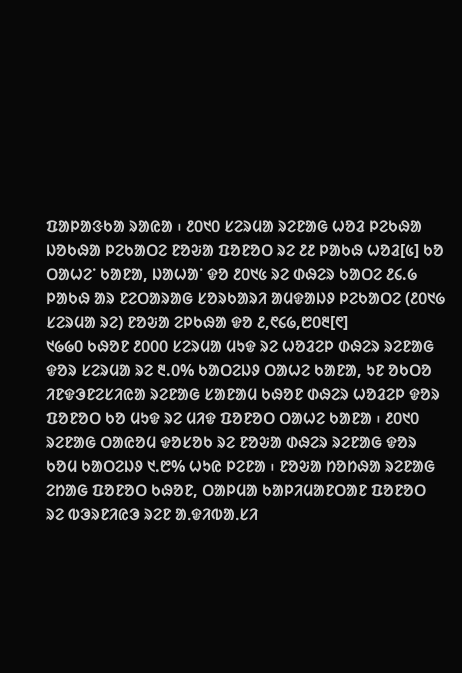ᱯᱟᱞᱟᱝᱠᱟ ᱨᱟᱭᱟ ᱾ ᱒᱐᱑᱐ ᱥᱮᱨᱢᱟ ᱨᱮᱱᱟᱜ ᱦᱚᱲ ᱞᱮᱠᱷᱟ ᱡᱚᱠᱷᱟ ᱞᱮᱠᱟᱛᱮ ᱱᱚᱶᱟ ᱯᱚᱱᱚᱛ ᱨᱮ ᱒᱒ ᱞᱟᱠᱷ ᱦᱚᱲ[᱕] ᱠᱚ ᱛᱟᱦᱮᱸ ᱠᱟᱱᱟ, ᱡᱟᱦᱟᱸ ᱫᱚ ᱒᱐᱑᱕ ᱨᱮ ᱰᱷᱮᱨ ᱠᱟᱛᱮ ᱒᱔.᱙ ᱞᱟᱠᱷ ᱟᱨ ᱱᱮᱛᱟᱨᱟᱜ ᱥᱚᱨᱠᱟᱨᱤ ᱟᱢᱫᱟᱡᱽ ᱞᱮᱠᱟᱛᱮ (᱒᱐᱑᱙ ᱥᱮᱨᱢᱟ ᱨᱮ) ᱱᱚᱶᱟ ᱮᱞᱠᱷᱟ ᱫᱚ ᱒,᱖᱔᱙,᱘᱐᱓[᱖]
᱑᱙᱙᱐ ᱠᱷᱚᱱ ᱒᱐᱐᱐ ᱥᱮᱨᱢᱟ ᱢᱩᱫ ᱨᱮ ᱦᱚᱲᱮᱞ ᱰᱷᱮᱨ ᱨᱮᱱᱟᱜ ᱫᱚᱨ ᱥᱮᱨᱢᱟ ᱨᱮ ᱓.᱐% ᱠᱟᱛᱮᱡᱽ ᱛᱟᱦᱮ ᱠᱟᱱᱟ, ᱩᱱ ᱚᱠᱛᱚ ᱤᱱᱫᱳᱱᱮᱥᱤᱭᱟ ᱨᱮᱱᱟᱜ ᱥᱟᱱᱟᱢ ᱠᱷᱚᱱ ᱰᱷᱮᱨ ᱦᱚᱲᱮᱞ ᱫᱚᱨ ᱯᱚᱱᱚᱛ ᱠᱚ ᱢᱩᱫ ᱨᱮ ᱢᱤᱫ ᱯᱚᱱᱚᱛ ᱛᱟᱦᱮ ᱠᱟᱱᱟ ᱾ ᱒᱐᱑᱐ ᱨᱮᱱᱟᱜ ᱛᱟᱭᱚᱢ ᱫᱚᱥᱚᱠ ᱨᱮ ᱱᱚᱶᱟ ᱰᱷᱮᱨ ᱨᱮᱱᱟᱜ ᱫᱚᱨ ᱠᱚᱢ ᱠᱟᱛᱮᱡᱽ ᱑.᱘% ᱦᱩᱭ ᱞᱮᱱᱟ ᱾ ᱱᱚᱶᱟ ᱴᱚᱴᱷᱟ ᱨᱮᱱᱟᱜ ᱮᱴᱟᱜ ᱯᱚᱱᱚᱛ ᱠᱷᱚᱱ, ᱛᱟᱞᱢᱟ ᱠᱟᱞᱤᱢᱟᱱᱛᱟᱱ ᱯᱚᱱᱚᱛ ᱨᱮ ᱵᱳᱨᱱᱤᱭᱳ ᱨᱮᱱ ᱟᱹᱫᱤᱵᱟᱹᱥᱤ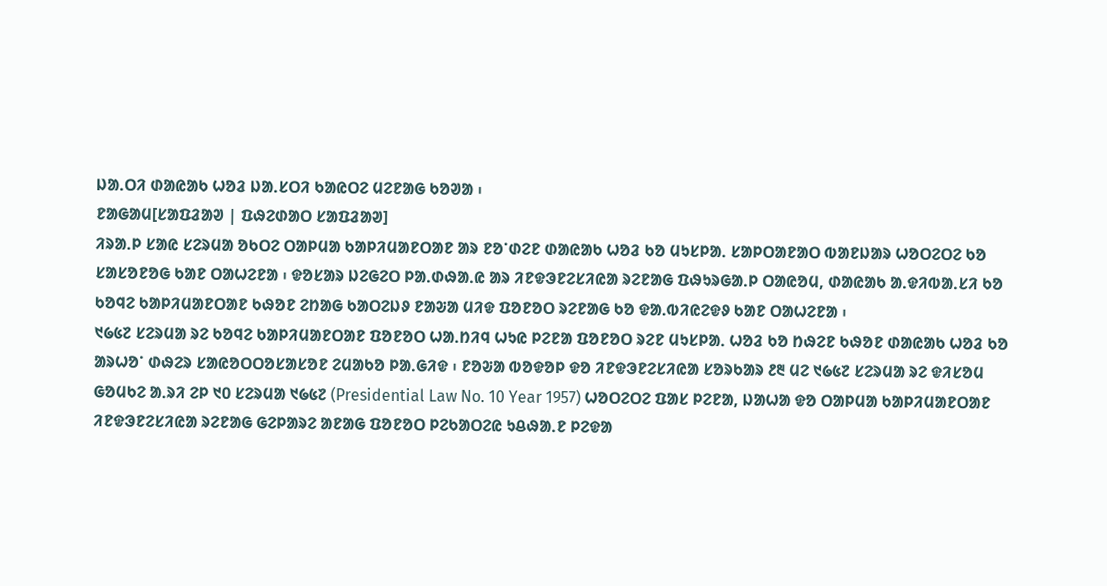ᱡᱟᱹᱛᱤ ᱰᱟᱭᱟᱠ ᱦᱚᱲ ᱡᱟᱹᱥᱛᱤ ᱠᱟᱭᱛᱮ ᱢᱮᱱᱟᱜ ᱠᱚᱣᱟ ᱾
ᱱᱟᱜᱟᱢ[ᱥᱟᱯᱲᱟᱣ | ᱯᱷᱮᱰᱟᱛ ᱥᱟᱯᱲᱟᱣ]
ᱤᱨᱟᱹᱞ ᱥᱟᱭ ᱥᱮᱨᱢᱟ ᱚᱠᱛᱮ ᱛᱟᱞᱢᱟ ᱠᱟᱞᱤᱢᱟᱱᱛᱟᱱ ᱟᱨ ᱱᱚᱸᱰᱮᱱ ᱰᱟᱭᱟᱠ ᱦᱚᱲ ᱠᱚ ᱢᱩᱥᱞᱟᱹ ᱥᱟᱞᱛᱟᱱᱟᱛ ᱵᱟᱱᱡᱟᱨ ᱦᱚᱛᱮᱛᱮ ᱠᱚ ᱥᱟᱥᱚᱱᱚᱜ ᱠᱟᱱ ᱛᱟᱦᱮᱱᱟ ᱾ ᱫᱚᱥᱟᱨ ᱡᱮᱜᱮᱛ ᱞᱟᱹᱰᱷᱟᱹᱭ ᱟᱨ ᱤᱱᱫᱳᱱᱮᱥᱤᱭᱟ ᱨᱮᱱᱟᱜ ᱯᱷᱩᱨᱜᱟᱹᱞ ᱛᱟᱭᱚᱢ, ᱰᱟᱭᱟᱠ ᱟᱹᱫᱤᱵᱟᱹᱥᱤ ᱠᱚ ᱠᱚᱧᱮ ᱠᱟᱞᱤᱢᱟᱱᱛᱟᱱ ᱠᱷᱚᱱ ᱮᱴᱟᱜ ᱠᱟᱛᱮᱡᱽ ᱱᱟᱶᱟ ᱢᱤᱫ ᱯᱚᱱᱚᱛ ᱨᱮᱱᱟᱜ ᱠᱚ ᱫᱟᱹᱵᱤᱭᱮᱫᱽ ᱠᱟᱱ ᱛᱟᱦᱮᱱᱟ ᱾
᱑᱙᱕᱗ ᱥᱮᱨᱢᱟ ᱨᱮ ᱠᱚᱧᱮ ᱠᱟᱞᱤᱢᱟᱱᱛᱟᱱ ᱯᱚᱱᱚᱛ ᱦᱟᱹᱴᱤᱧ ᱦᱩᱭ ᱞᱮᱱᱟ ᱯᱚᱱᱚᱛ ᱨᱮᱱ ᱢᱩᱥᱞᱟᱹ ᱦᱚᱲ ᱠᱚ ᱴᱷᱮᱱ ᱠᱷᱚᱱ ᱰᱟᱭᱟᱠ ᱦᱚᱲ ᱠᱚ ᱟᱨᱦᱚᱸ ᱰᱷᱮᱨ ᱥᱟᱭᱚᱛᱛᱚᱥᱟᱥᱚᱱ ᱮᱢᱟᱠᱚ ᱞᱟᱹᱜᱤᱫ ᱾ ᱱᱚᱶᱟ ᱵᱚᱫᱚᱞ ᱫᱚ ᱤᱱᱫᱳᱱᱮᱥᱤᱭᱟ ᱥᱚᱨᱠᱟᱨ ᱒᱓ ᱢᱮ ᱑᱙᱕᱗ ᱥᱮᱨᱢᱟ ᱨᱮ ᱫᱤᱥᱚᱢ ᱜᱚᱢᱠᱮ ᱟᱹᱨᱤ ᱮᱞ ᱑᱐ ᱥᱮᱨᱢᱟ ᱑᱙᱕᱗ (Presidential Law No. 10 Year 1957) ᱦᱚᱛᱮᱛᱮ ᱯᱟᱥ ᱞᱮᱱᱟ, ᱡᱟᱦᱟ ᱫᱚ ᱛᱟᱞᱢᱟ ᱠᱟᱞᱤᱢᱟᱱᱛᱟᱱ ᱤᱱᱫᱳᱱᱮᱥᱤᱭᱟ ᱨᱮᱱᱟᱜ ᱜᱮᱞᱟᱨᱮ ᱟᱱᱟᱜ ᱯᱚᱱᱚᱛ ᱞᱮᱠᱟᱛᱮᱭ ᱩᱪᱷᱟᱹᱱ ᱞᱮᱫᱟ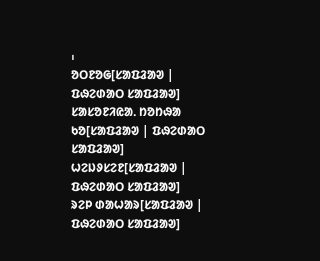᱾
ᱚᱛᱱᱚᱜ[ᱥᱟᱯᱲᱟᱣ | ᱯᱷᱮᱰᱟᱛ ᱥᱟᱯᱲᱟᱣ]
ᱥᱟᱥᱚᱱᱤᱭᱟᱹ ᱴᱚᱴᱷᱟ ᱠᱚ[ᱥᱟᱯᱲᱟᱣ | ᱯᱷᱮᱰᱟᱛ ᱥᱟᱯᱲᱟᱣ]
ᱦᱮᱡᱽᱥᱮᱱ[ᱥᱟᱯᱲᱟᱣ | ᱯᱷᱮᱰᱟᱛ ᱥᱟᱯᱲᱟᱣ]
ᱨᱮᱞ ᱰᱟᱦᱟᱨ[ᱥᱟᱯᱲᱟᱣ | ᱯᱷᱮᱰᱟᱛ ᱥᱟᱯᱲᱟᱣ]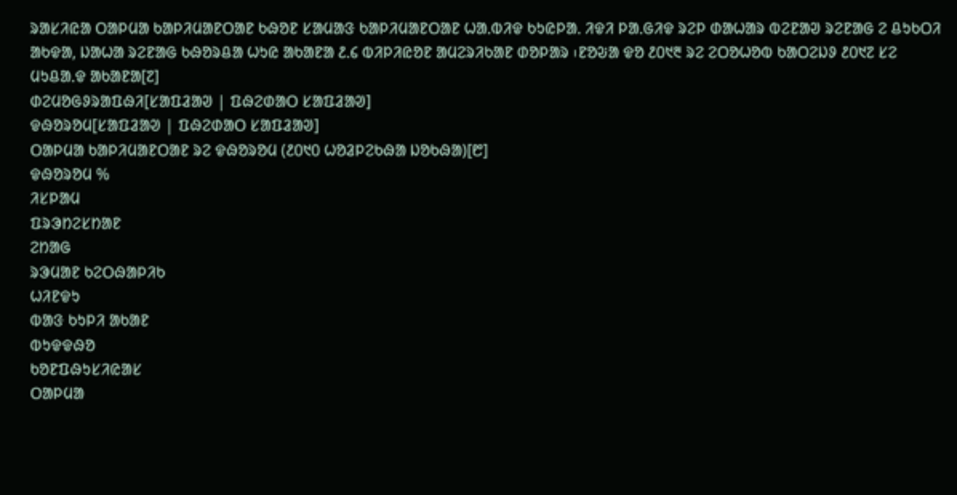ᱨᱟᱥᱤᱭᱟ ᱛᱟᱞᱢᱟ ᱠᱟᱞᱤᱢᱟᱱᱛᱟᱱ ᱠᱷᱚᱱ ᱥᱟᱢᱟᱝ ᱠᱟᱞᱤᱢᱟᱱᱛᱟᱱ ᱦᱟᱹᱵᱤᱫ ᱠᱩᱭᱞᱟᱹ ᱤᱫᱤ ᱞᱟᱹᱜᱤᱫ ᱨᱮᱞ ᱰᱟᱦᱟᱨ ᱵᱮᱱᱟᱣ ᱨᱮᱱᱟᱜ ᱮ ᱪᱩᱠᱛᱤ ᱟᱠᱫᱟ, ᱡᱟᱦᱟ ᱨᱮᱱᱟᱜ ᱠᱷᱚᱨᱪᱟ ᱦᱩᱭ ᱟᱠᱟᱱᱟ ᱒.᱔ ᱵᱤᱞᱤᱭᱚᱱ ᱟᱢᱮᱨᱤᱠᱟᱱ ᱰᱚᱞᱟᱨ ᱾ᱱᱚᱶᱟ ᱫᱚ ᱒᱐᱑᱓ ᱨᱮ ᱮᱛᱚᱦᱚᱵ ᱠᱟᱛᱮᱡᱽ ᱒᱐᱑᱗ ᱥᱮ ᱢᱩᱪᱟᱹᱫ ᱟᱠᱟᱱᱟ[᱗]
ᱰᱮᱢᱚᱜᱽᱨᱟᱯᱷᱤ[ᱥᱟᱯᱲᱟᱣ | ᱯᱷᱮᱰᱟᱛ ᱥᱟᱯᱲᱟᱣ]
ᱫᱷᱚᱨᱚᱢ[ᱥᱟᱯᱲᱟᱣ | ᱯᱷᱮᱰᱟᱛ ᱥᱟᱯᱲᱟᱣ]
ᱛᱟᱞᱢᱟ ᱠᱟᱞᱤᱢᱟᱱᱛᱟᱱ ᱨᱮ ᱫᱷᱚᱨᱚᱢ (᱒᱐᱑᱐ ᱦᱚᱲᱞᱮᱠᱷᱟ ᱡᱚᱠᱷᱟ)[᱘]
ᱫᱷᱚᱨᱚᱢ %
ᱤᱥᱞᱟᱢ
ᱯᱨᱳᱴᱮᱥᱴᱟᱱ
ᱮᱴᱟᱜ
ᱨᱳᱢᱟᱱ ᱠᱮᱛᱷᱟᱞᱤᱠ
ᱦᱤᱱᱫᱩ
ᱵᱟᱝ ᱠᱩᱞᱤ ᱟᱠᱟᱱ
ᱵᱩᱫᱫᱷᱚ
ᱠᱚᱱᱯᱷᱩᱥᱤᱭᱟᱥ
ᱛᱟᱞᱢᱟ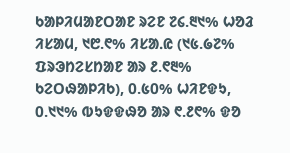ᱠᱟᱞᱤᱢᱟᱱᱛᱟᱱ ᱨᱮᱱ ᱗᱔.᱓᱑% ᱦᱚᱲ ᱤᱥᱟᱢ, ᱑᱘.᱖% ᱤᱥᱟᱹᱭ (᱑᱕.᱙᱗% ᱯᱨᱳᱴᱮᱥᱴᱟᱱ ᱟᱨ ᱒.᱖᱓% ᱠᱮᱛᱷᱟᱞᱤᱠ), ᱐.᱕᱐% ᱦᱤᱱᱫᱩ, ᱐.᱑᱑% ᱵᱩᱫᱫᱷᱚ ᱟᱨ ᱖.᱒᱖% ᱫᱚ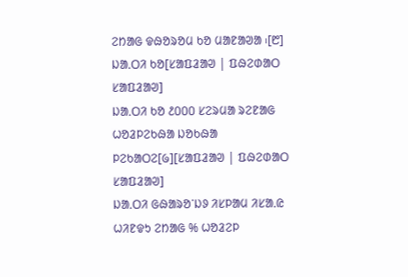ᱮᱴᱟᱜ ᱫᱷᱚᱨᱚᱢ ᱠᱚ ᱢᱟᱱᱟᱣᱟ ᱾[᱘]
ᱡᱟᱹᱛᱤ ᱠᱚ[ᱥᱟᱯᱲᱟᱣ | ᱯᱷᱮᱰᱟᱛ ᱥᱟᱯᱲᱟᱣ]
ᱡᱟᱹᱛᱤ ᱠᱚ ᱒᱐᱐᱐ ᱥᱮᱨᱢᱟ ᱨᱮᱱᱟᱜ ᱦᱚᱲᱞᱮᱠᱷᱟ ᱡᱚᱠᱷᱟ ᱞᱮᱠᱟᱛᱮ[᱙][ᱥᱟᱯᱲᱟᱣ | ᱯᱷᱮᱰᱟᱛ ᱥᱟᱯᱲᱟᱣ]
ᱡᱟᱹᱛᱤ ᱜᱷᱟᱨᱚᱸᱡᱽ ᱤᱥᱞᱟᱢ ᱤᱥᱟᱹᱭ ᱦᱤᱱᱫᱩ ᱮᱴᱟᱜ % ᱦᱚᱲᱮᱞ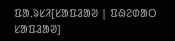ᱯᱟᱹᱨᱥᱤ[ᱥᱟᱯᱲᱟᱣ | ᱯᱷᱮᱰᱟᱛ ᱥᱟᱯᱲᱟᱣ]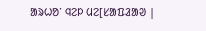ᱟᱨᱦᱚᱸ ᱧᱮᱞ ᱢᱮ[ᱥᱟᱯᱲᱟᱣ |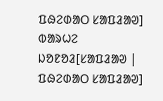ᱯᱷᱮᱰᱟᱛ ᱥᱟᱯᱲᱟᱣ]
ᱵᱟᱨᱦᱮ ᱡᱚᱱᱚᱲ[ᱥᱟᱯᱲᱟᱣ | ᱯᱷᱮᱰᱟᱛ ᱥᱟᱯᱲᱟᱣ]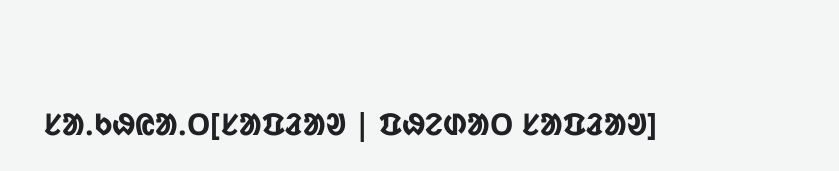ᱥᱟᱹᱠᱷᱭᱟᱹᱛ[ᱥᱟᱯᱲᱟᱣ | ᱯᱷᱮᱰᱟᱛ ᱥᱟᱯᱲᱟᱣ]